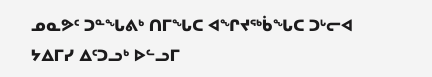ᓄᓇᕗᑦ ᑐᓐᖓᕕᒃ ᑎᒥᖓᑕ ᐊᖏᔪᖅᑳᖓᑕ ᑐᒡᓕᐊ ᔭᐃᒥᓯ ᐃᑦᑐᓗᒃ ᐅᓪᓗᒥ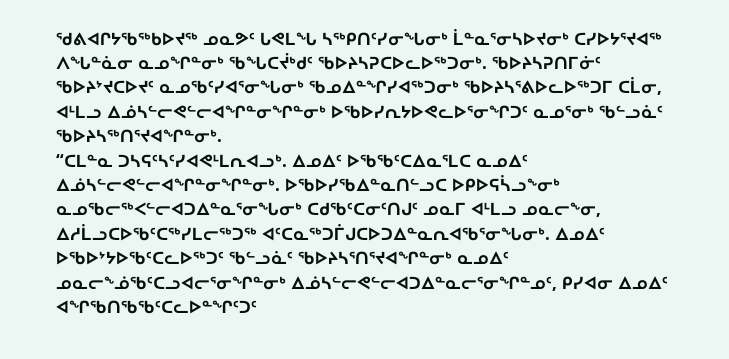ᖁᕕᐊᒋᔭᖃᖅᑲᐅᔪᖅ ᓄᓇᕗᑦ ᒐᕙᒪᖓ ᓴᖅᑭᑎᑦᓯᓂᖓᓂᒃ ᒫᓐᓇᕐᓂᓴᐅᔪᓂᒃ ᑕᓯᐅᔭᕐᔪᐊᖅ ᐱᖓᓐᓈᓂ ᓇᓄᖏᓐᓂᒃ ᖃᖓᑕᔫᒃᑯᑦ ᖃᐅᔨᓴᕈᑕᐅᓚᐅᖅᑐᓂᒃ. ᖃᐅᔨᓴᕈᑎᒥᓃᑦ ᖃᐅᔨᔾᔪᑕᐅᔪᑦ ᓇᓄᖃᑦᓯᐊᕐᓂᖓᓂᒃ ᖃᓄᐃᓐᖏᓯᐊᖅᑐᓂᒃ ᖃᐅᔨᓴᕐᕕᐅᓚᐅᖅᑐᒥ ᑕᒫᓂ, ᐊᒻᒪᓗ ᐃᓅᓴᓪᓕᕙᓪᓕᐊᖏᓐᓂᖏᓐᓂᒃ ᐅᖃᐅᓯᕆᔭᐅᕙᓚᐅᕐᓂᖏᑐᑦ ᓇᓄᕐᓂᒃ ᖃᓪᓗᓈᑦ ᖃᐅᔨᓴᖅᑎᕐᔪᐊᖏᓐᓂᒃ.
“ᑕᒪᓐᓇ ᑐᓴᕋᑦᓴᑦᓯᐊᕙᒻᒪᕆᐊᓗᒃ. ᐃᓄᐃᑦ ᐅᖃᖃᑦᑕᐃᓇᕐᒪᑕ ᓇᓄᐃᑦ ᐃᓅᓴᓪᓕᕙᓪᓕᐊᖏᓐᓂᖏᓐᓂᒃ. ᐅᖃᐅᓯᖃᐃᓐᓇᑎᓪᓗᑕ ᐅᑭᐅᕋᓵᓗᖕᓂᒃ ᓇᓄᖃᓕᖅᐸᓪᓕᐊᑐᐃᓐᓇᕐᓂᖓᓂᒃ ᑕᑯᖃᑦᑕᓂᑦᑎᒍᑦ ᓄᓇᒥ ᐊᒻᒪᓗ ᓄᓇᓕᖕᓂ, ᐃᓱᒫᓗᑕᐅᖃᑦᑕᖅᓯᒪᓕᖅᑐᖅ ᐊᑦᑕᓇᖅᑐᒦᒍᑕᐅᑐᐃᓐᓇᕆᐊᖃᕐᓂᖓᓂᒃ. ᐃᓄᐃᑦ ᐅᖃᐅᔾᔭᐅᖃᑦᑕᓚᐅᖅᑐᑦ ᖃᓪᓗᓈᑦ ᖃᐅᔨᓴᕐᑎᕐᔪᐊᖏᓐᓂᒃ ᓇᓄᐃᑦ ᓄᓇᓕᖕᓅᖃᑦᑕᓗᐊᓕᕐᓂᖏᓐᓂᒃ ᐃᓅᓴᓪᓕᕙᓪᓕᐊᑐᐃᓐᓇᓕᕐᓂᖏᓐᓄᑦ, ᑭᓯᐊᓂ ᐃᓄᐃᑦ ᐊᖏᖃᑎᖃᖃᑦᑕᓚᐅᓐᖏᑦᑐᑦ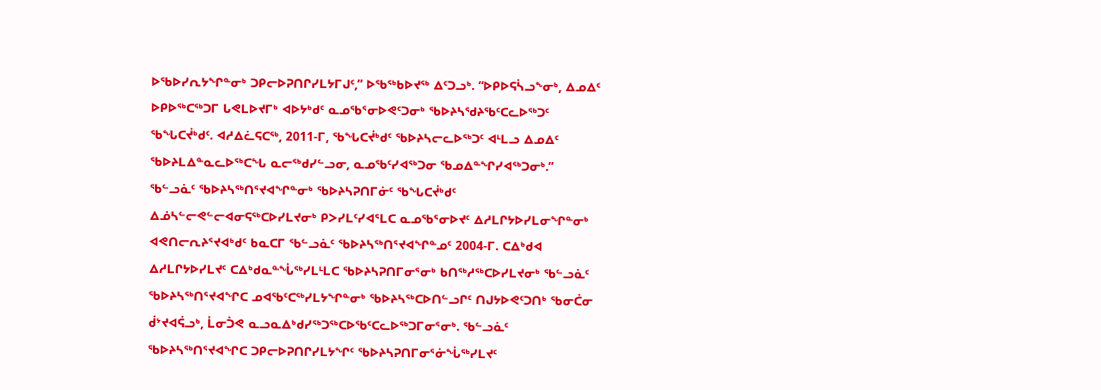ᐅᖃᐅᓯᕆᔭᖏᓐᓂᒃ ᑐᑭᓕᐅᕈᑎᒋᓯᒪᔭᒥᒍᑦ,” ᐅᖃᖅᑲᐅᔪᖅ ᐃᑦᑐᓗᒃ. “ᐅᑭᐅᕋᓵᓗᖕᓂᒃ, ᐃᓄᐃᑦ ᐅᑭᐅᖅᑕᖅᑐᒥ ᒐᕙᒪᐅᔪᒥᒃ ᐊᐅᔭᒃᑯᑦ ᓇᓄᖃᕐᓂᐅᕙᑦᑐᓂᒃ ᖃᐅᔨᓴᖁᔨᖃᑦᑕᓚᐅᖅᑐᑦ ᖃᖓᑕᔫᒃᑯᑦ. ᐊᓱᐃᓛᕋᑕᖅ, 2011-ᒥ, ᖃᖓᑕᔫᒃᑯᑦ ᖃᐅᔨᓴᓕᓚᐅᖅᑐᑦ ᐊᒻᒪᓗ ᐃᓄᐃᑦ ᖃᐅᔨᒪᐃᓐᓇᓚᐅᖅᑕᖓ ᓇᓕᖅᑯᓯᓪᓗᓂ, ᓇᓄᖃᑦᓯᐊᖅᑐᓂ ᖃᓄᐃᓐᖏᓯᐊᖅᑐᓂᒃ.”
ᖃᓪᓗᓈᑦ ᖃᐅᔨᓴᖅᑎᕐᔪᐊᖏᓐᓂᒃ ᖃᐅᔨᓴᕈᑎᒥᓃᑦ ᖃᖓᑕᔫᒃᑯᑦ ᐃᓅᓴᓪᓕᕙᓪᓕᐊᓂᕋᖅᑕᐅᓯᒪᔪᓂᒃ ᑭᐳᓯᒪᑦᓯᐊᕐᒪᑕ ᓇᓄᖃᕐᓂᐅᔪᑦ ᐃᓱᒪᒋᔭᐅᓯᒪᓂᖏᓐᓂᒃ ᐊᕙᑎᓕᕆᔨᕐᔪᐊᒃᑯᑦ ᑲᓇᑕᒥ ᖃᓪᓗᓈᑦ ᖃᐅᔨᓴᖅᑎᕐᔪᐊᖏᓐᓄᑦ 2004-ᒥ. ᑕᐃᒃᑯᐊ ᐃᓱᒪᒋᔭᐅᓯᒪᔪᑦ ᑕᐃᒃᑯᓇᓐᖔᖅᓯᒪᒻᒪᑕ ᖃᐅᔨᓴᕈᑎᒥᓂᕐᓂᒃ ᑲᑎᖅᓱᖅᑕᐅᓯᒪᔪᓂᒃ ᖃᓪᓗᓈᑦ ᖃᐅᔨᓴᖅᑎᕐᔪᐊᖏᑕ ᓄᐊᖃᑦᑕᖅᓯᒪᔭᖏᓐᓂᒃ ᖃᐅᔨᓴᖅᑕᐅᑎᓪᓗᒋᑦ ᑎᒍᔭᐅᕙᑦᑐᑎᒃ ᖃᓂᑖᓂ ᑰᔾᔪᐊᕌᓗᒃ, ᒫᓂᑑᕙ ᓇᓗᓇᐃᒃᑯᓯᖅᑐᖅᑕᐅᖃᑦᑕᓚᐅᖅᑐᒥᓂᕐᓂᒃ. ᖃᓪᓗᓈᑦ ᖃᐅᔨᓴᖅᑎᕐᔪᐊᖏᑕ ᑐᑭᓕᐅᕈᑎᒋᓯᒪᔭᖏᑦ ᖃᐅᔨᓴᕈᑎᒥᓂᕐᓃᖔᖅᓯᒪᔪᑦ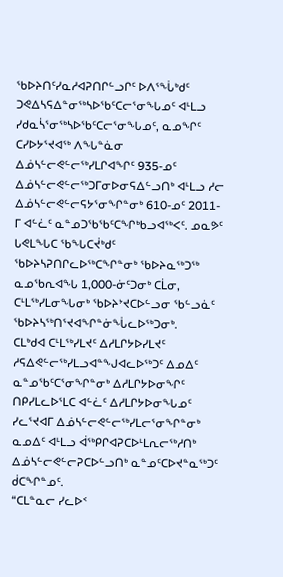ᖃᐅᔨᑎᑦᓯᓇᓱᐊᕈᑎᒋᓪᓗᒋᑦ ᐅᐱᕐᖔᒃᑯᑦ ᑐᕙᐃᓴᕋᐃᓐᓂᖅᓴᐅᖃᑦᑕᓕᕐᓂᖓᓄᑦ ᐊᒻᒪᓗ ᓯᑯᓇᓵᕐᓂᖅᓴᐅᖃᑦᑕᓕᕐᓂᖓᓄᑦ, ᓇᓄᖏᑦ ᑕᓯᐅᔭᕐᔪᐊᖅ ᐱᖓᓐᓈᓂ ᐃᓅᓴᓪᓕᕙᓪᓕᖅᓯᒪᒋᐊᖏᑦ 935-ᓄᑦ ᐃᓅᓴᓪᓕᕙᓪᓕᖅᑐᒥᓂᐅᓂᕋᐃᓪᓗᑎᒃ ᐊᒻᒪᓗ ᓱᓕ ᐃᓅᓴᓪᓕᕙᓪᓕᕋᔭᕐᓂᖏᓐᓂᒃ 610-ᓄᑦ 2011-ᒥ ᐊᓪᓛᑦ ᓇᓐᓄᑐᖃᖃᑦᑕᖏᒃᑲᓗᐊᖅᐸᑦ. ᓄᓇᕗᑦ ᒐᕙᒪᖓᑕ ᖃᖓᑕᔫᒃᑯᑦ ᖃᐅᔨᓴᕈᑎᒋᓚᐅᖅᑕᖏᓐᓂᒃ ᖃᐅᔨᓇᖅᑐᖅ ᓇᓄᖃᕆᐊᖓ 1,000-ᓃᑦᑐᓂᒃ ᑕᒫᓂ, ᑕᒻᒪᖅᓯᒪᓂᖓᓂᒃ ᖃᐅᔨᔾᔪᑕᐅᓪᓗᓂ ᖃᓪᓗᓈᑦ ᖃᐅᔨᓴᖅᑎᕐᔪᐊᖏᓐᓃᖔᓚᐅᖅᑐᓂᒃ.
ᑕᒪᒃᑯᐊ ᑕᒻᒪᖅᓯᒪᔪᑦ ᐃᓱᒪᒋᔭᐅᓯᒪᔪᑦ ᓱᕋᐃᕙᓪᓕᖅᓯᒪᓗᐊᓐᖑᐊᓚᐅᖅᑐᑦ ᐃᓄᐃᑦ ᓇᓐᓄᖃᑦᑕᕐᓂᖏᓐᓂᒃ ᐃᓱᒪᒋᔭᐅᓂᖏᑦ ᑎᑭᓯᒪᓚᐅᕐᒪᑕ ᐊᓪᓛᑦ ᐃᓱᒪᒋᔭᐅᓂᖓᓄᑦ ᓯᓚᕐᔪᐊᒥ ᐃᓅᓴᓪᓕᕙᓪᓕᖅᓯᒪᓕᕐᓂᖏᓐᓂᒃ ᓇᓄᐃᑦ ᐊᒻᒪᓗ ᐋᖅᑭᒋᐊᕈᑕᐅᒻᒪᕆᓕᖅᓱᑎᒃ ᐃᓅᓴᓪᓕᕙᓪᓕᕈᑕᐅᓪᓗᑎᒃ ᓇᓐᓄᑦᑕᐅᔪᓐᓇᖅᑐᑦ ᑰᑕᖏᓐᓄᑦ.
“ᑕᒪᓐᓇᓕ ᓯᓚᐅᑉ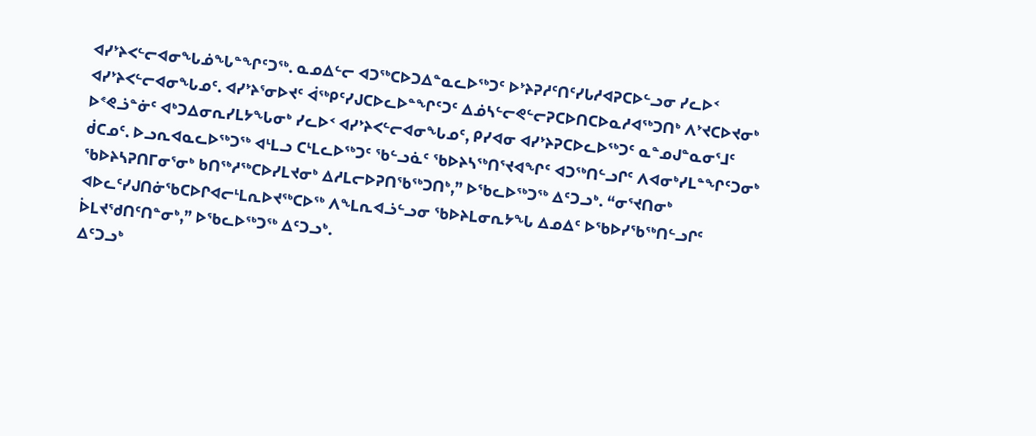ᐊᓯᔾᔨᐸᓪᓕᐊᓂᖓᓅᖓᓐᖏᑦᑐᖅ. ᓇᓄᐃᓪᓕ ᐊᑐᖅᑕᐅᑐᐃᓐᓇᓚᐅᖅᑐᑦ ᐅᔾᔨᕈᓱᑦᑎᑦᓯᒐᓱᐊᕈᑕᐅᓪᓗᓂ ᓯᓚᐅᑉ ᐊᓯᔾᔨᐸᓪᓕᐊᓂᖓᓄᑦ. ᐊᓯᔾᔨᕐᓂᐅᔪᑦ ᐋᖅᑭᑦᓯᒍᑕᐅᓚᐅᓐᖏᑦᑐᑦ ᐃᓅᓴᓪᓕᕙᓪᓕᕈᑕᐅᑎᑕᐅᓇᓱᐊᖅᑐᑎᒃ ᐱᔾᔪᑕᐅᔪᓂᒃ ᐅᕝᕙᓘᓐᓃᑦ ᐊᒃᑐᐃᓂᕆᓯᒪᔭᖓᓂᒃ ᓯᓚᐅᑉ ᐊᓯᔾᔨᐸᓪᓕᐊᓂᖓᓄᑦ, ᑭᓯᐊᓂ ᐊᓯᔾᔨᕈᑕᐅᓚᐅᖅᑐᑦ ᓇᓐᓄᒍᓐᓇᓂᕐᒧᑦ ᑰᑕᓄᑦ. ᐅᓗᕆᐊᓇᓚᐅᖅᑐᖅ ᐊᒻᒪᓗ ᑕᒻᒪᓚᐅᖅᑐᑦ ᖃᓪᓗᓈᑦ ᖃᐅᔨᓴᖅᑎᕐᔪᐊᖏᑦ ᐊᑐᖅᑎᓪᓗᒋᑦ ᐱᐊᓂᒃᓯᒪᓐᖏᑦᑐᓂᒃ ᖃᐅᔨᓴᕈᑎᒥᓂᕐᓂᒃ ᑲᑎᖅᓱᖅᑕᐅᓯᒪᔪᓂᒃ ᐃᓱᒪᓕᐅᕈᑎᖃᖅᑐᑎᒃ,” ᐅᖃᓚᐅᖅᑐᖅ ᐃᑦᑐᓗᒃ. “ᓂᕐᔪᑎᓂᒃ ᐊᐅᓚᑦᓯᒍᑎᓃᖃᑕᐅᒋᐊᓕᒻᒪᕆᐅᔪᖅᑕᐅᖅ ᐱᖕᒪᕆᐊᓘᓪᓗᓂ ᖃᐅᔨᒪᓂᕆᔭᖓ ᐃᓄᐃᑦ ᐅᖃᐅᓯᖃᖅᑎᓪᓗᒋᑦ ᐆᒪᔪᖁᑎᑦᑎᓐᓂᒃ,” ᐅᖃᓚᐅᖅᑐᖅ ᐃᑦᑐᓗᒃ.
ᐃᑦᑐᓗᒃ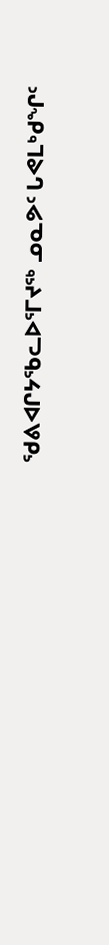ᖁᕕᐊᒋᔭᖃᓚᐅᕐᒥᔪᖅ ᓄᓇᕗᑦ ᒐᕙᒪᒃᑯᖏᑦ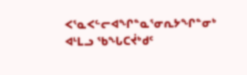ᐸᕐᓇᐸᓪᓕᐊᖏᓐᓇᕐᓂᕆᔭᖏᓐᓂᒃ ᐊᒻᒪᓗ ᖃᖓᑕᔫᒃᑯᑦ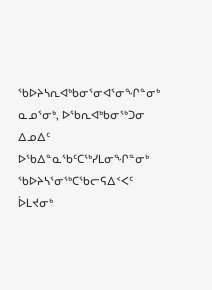ᖃᐅᔨᓴᕆᐊᒃᑲᓂᕐᓂᐊᕐᓂᖏᓐᓂᒃ ᓇᓄᕐᓂᒃ, ᐅᖃᕆᐊᒃᑲᓂᖅᑐᓂ ᐃᓄᐃᑦ ᐅᖃᐃᓐᓇᖃᑦᑕᖅᓯᒪᓂᖏᓐᓂᒃ ᖃᐅᔨᓴᕐᓂᖅᑕᖃᓕᕋᐃᑉᐸᑦ ᐆᒪᔪᓂᒃ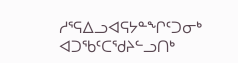ᓱᕐᕋᐃᓗᐊᕋᔭᓐᖏᑦᑐᓂᒃ ᐊᑐᖃᑦᑕᖁᔨᓪᓗᑎᒃ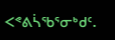ᐸᕝᕕᓵᖃᕐᓂᒃᑯᑦ.